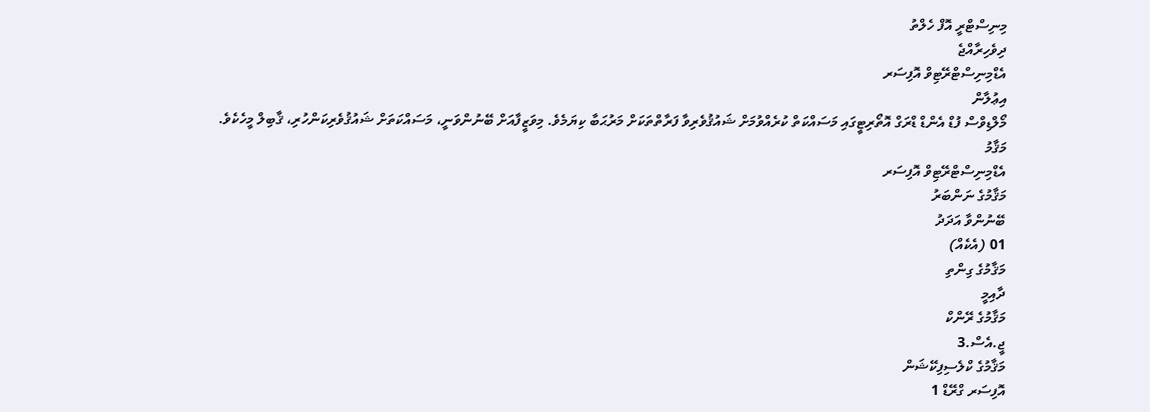މިނިސްޓްރީ އޮފް ހެލްތު
ދިވެހިރާއްޖެ
އެޑްމިނިސްޓްރޭޓިވް އޮފިސަރ
އިޢުލާން
މޯލްޑިވްސް ފުޑް އެންޑް ޑްރަގް އޮތޯރިޓީގައި މަސައްކަތް ކުރެއްވުމަށް ޝައުޤުވެރިވާ ފަރާތްތަކަށް މަރުޙަބާ ކިޔަމެވެ. މިވަޒީފާއަށް ބޭނުންވަނީ، މަސައްކަތަށް ޝައުޤުވެރިކަންހުރި، ޤާބިލް މީހެކެވެ.
މަޤާމު
އެޑްމިނިސްޓްރޭޓިވް އޮފިސަރ
މަޤާމުގެ ނަންބަރު
ބޭނުންވާ އަދަދު
01 (އެކެއް)
މަޤާމުގެ ގިންތި
ދާއިމީ
މަޤާމުގެ ރޭންކް
ޖީ.އެސް.3
މަޤާމުގެ ކްލެސިފިކޭޝަން
އޮފިސަރ ގްރޭޑް 1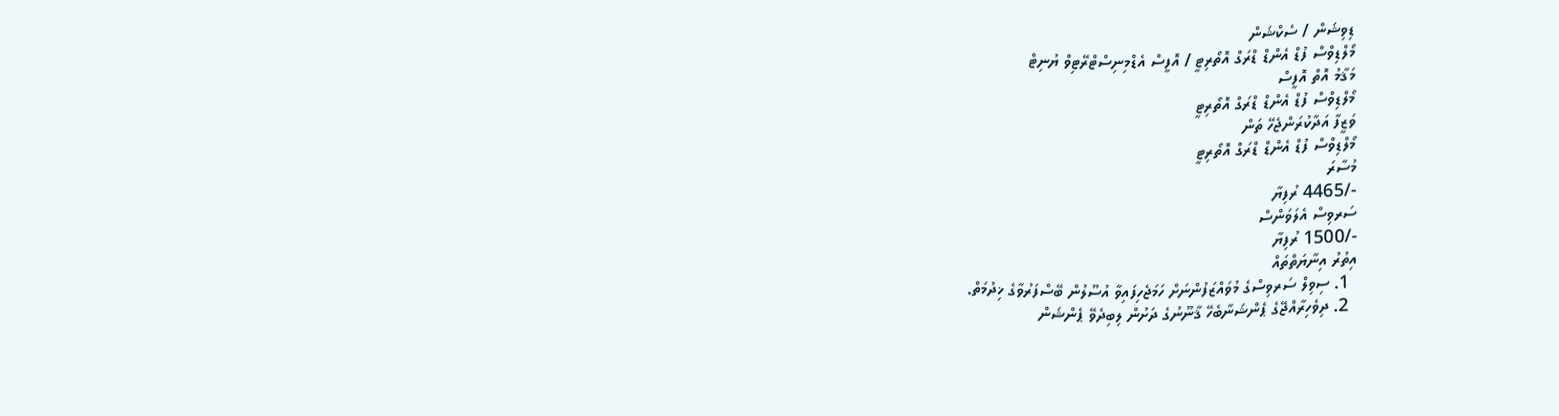ޑިވިޝަން / ސެކްޝަން
މޯލްޑިވްސް ފުޑް އެންޑް ޑްރަގް އޮތޯރިޓީ / އޮފީސް އެޑްމިނިސްޓްރޭޓިވް ޔުނިޓް
މަޤާމު އޮތް އޮފީސް
މޯލްޑިވްސް ފުޑް އެންޑް ޑްރަގް އޮތޯރިޓީ
ވަޒީފާ އަދާކުރަންޖެހޭ ތަން
މޯލްޑިވްސް ފުޑް އެންޑް ޑްރަގް އޮތޯރިޓީ
މުސާރަ
-/4465 ރުފިޔާ
ސަރވިސް އެލަވަންސް
-/1500 ރުފިޔާ
އިތުރު އިނާޔަތްތައް
  1. ސިވިލް ސަރވިސްގެ މުވައްޒަފުންނަށް ހަމަޖެހިފައިވާ އުސޫލުން ބޭސްފަރުވާގެ ޚިދުމަތް.
  2. ދިވެހިރާއްޖޭގެ ޕެންޝަނާބެހޭ ޤާނޫނުގެ ދަށުން ލިބިދެވޭ ޕެންޝަން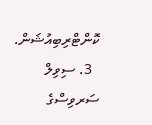ކޮންޓްރިބިއުޝަން.
  3. ސިވިލް ސަރވިސްގެ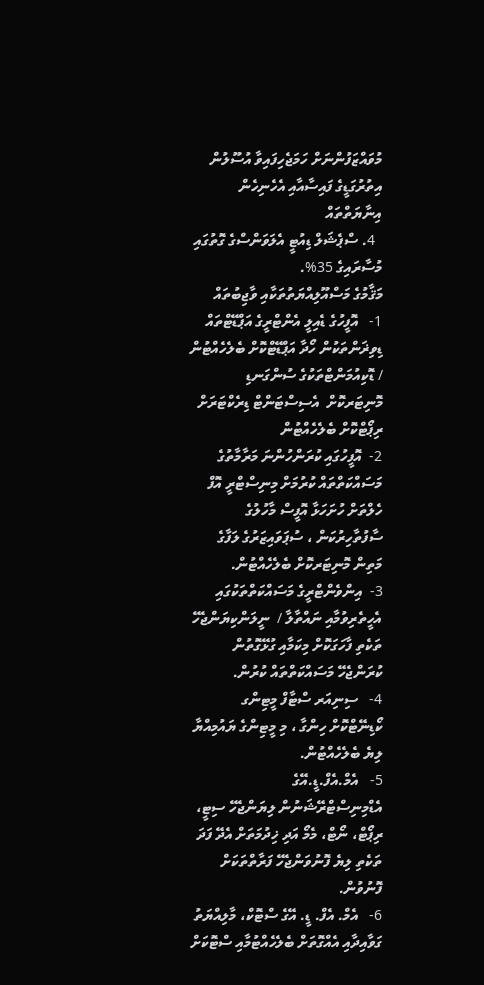މުވައްޒަފުންނަށް ހަމަޖެހިފައިވާ އުސޫލުން އިތުރުގަޑީގެ ފައިސާއާއި އެހެނިހެން އިނާޔަތްތައް
  4. ސްޕެޝަލް ޑިއުޓީ އެލަވަންސްގެ ގޮތުގައި މުސާރައިގެ 35%.
މަޤާމުގެ މަސްއޫލިއްޔަތުތަކާއި ވާޖިބުތައް
1-   އޮފީހުގެ ޑެއިލީ އެންޓްރީގެ އަޕްޑޭޓްތައް ޑިވިޜަންތަކުން ހޯދާ އަޕްޑޭޓްކޮށް ބެލެހެއްޓުން / ޑޮކިއުމަންޓްތަކުގެ ސުންގަނޑި މޮނިޓަރކޮށް  އެސިސްޓަންޓް ޑިރެކްޓަރަށް ރިޕޯޓްކޮށް ބެލެހެއްޓުން
2-  އޮފީހުގައި ކުރަންހުންނަ މަރާމާތުގެ މަސައްކަތްތައް ކުރުމަށް މިނިސްޓްރީ އޮފް ހެލްތަށް ހުށަހަޅާ އޮފީސް މާހުލުގެ ސާފުތާހިރުކަން ، ސުޕަވައިޒަރުގެ ލަފާގެ މަތިން މޮނިޓަރކޮށް ބެލެހެއްޓުން.
3-  އިންވެންޓްރީގެ މަސައްކަތްތަކުގައި އެހީތެރިވުމާއި ނައްތާލާ /  ނީލަންކިޔަންޖެހޭ ތަކެތި ފާހަގަކޮށް މިކަމާއި ގުޅޭގޮތުން ކުރަންޖެހޭ މަސައްކަތްތައް ކުރުން.
4-   ސިނިއަރ ސްޓާފް މީޓިންގ ކޯޑިނޭޓްކޮށް ހިންގާ ، މި މީޓިންގެ ޔައުމިއްޔާ ލިޔެ ބެލެހެއްޓުން.
5-   އެމް.އެފް.ޑީ.އޭގެ އެޑްމިނިސްޓްރޭޝަނުން ލިޔަންޖެހޭ ސިޓީ، ރިޕޯޓް، ނޯޓް، މެމޯ އަދި ޚިދުމަތަށް އެދޭ ފަދަ ތަކެތި ލިޔެ ފޮނުވަންޖެހޭ ފަރާތްތަކަށް ފޮނުވުން.
6-   އެމް. އެފް. ޑީ. އޭގެ ސްޓޮކް، މާލިއްޔަތު ގަވާއިދާއި އެއްގޮތަށް ބެލެހެއްޓުމާއި ސްޓޮކަށް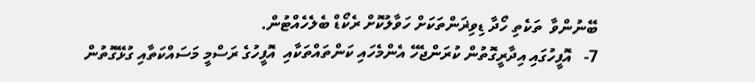ބޭނުންވާ  ތަކެތި ހޯދާ ޑިވިޜަންތަކަށް ހަވާލުކޮށް ރެކޯޑް ބެލެހެއްޓުން.
7-   އޮފީހުގައި އިދާރީގޮތުން ކުރަންޖެހޭ އެންމެހައި ކަންތައްތަކާއި  އޮފީހުގެ ރަސްމީ މަސައްކަތާއި ގުޅޭގޮތުން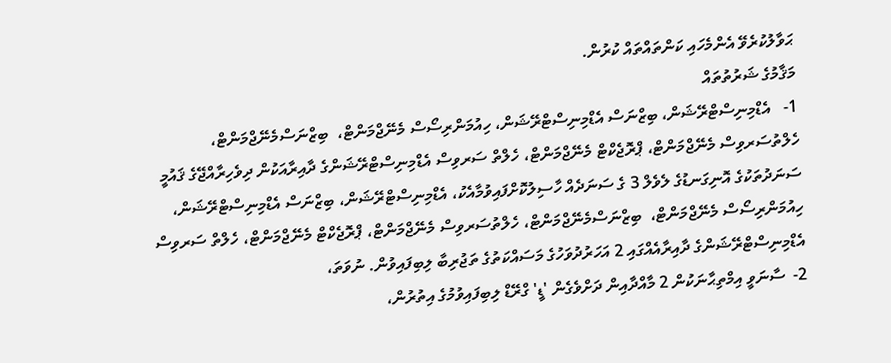ޙަވާލުކުރެވޭ އެންމެހައި ކަންތައްތައް ކުރުން.
މަޤާމުގެ ޝަރުތުތައް
1-   އެޑްމިނިސްޓްރޭޝަން، ބިޒްނަސް އެޑްމިނިސްޓްރޭޝަން، ހިއުމަންރިސޯސް މެނޭޖްމަންޓް،  ބިޒްނަސްމެނޭޖްމަންޓް، ހެލްތުސަރވިސް މެނޭޖްމަންޓް، ޕްރޮޖެކްޓް މެނޭޖްމަންޓް، ހެލްތް ސަރވިސް އެޑްމިނިސްޓްރޭޝަންގެ ދާއިރާއަކުން ދިވެހިރާއްޖޭގެ ޤައުމީ ސަނަދުތަކުގެ އޮނިގަނޑުގެ ލެވެލް 3 ގެ ސަނަދެއް ހާސިލުކޮށްފައިވުމާއެކު، އެޑްމިނިސްޓްރޭޝަން، ބިޒްނަސް އެޑްމިނިސްޓްރޭޝަން، ހިއުމަންރިސޯސް މެނޭޖްމަންޓް،  ބިޒްނަސްމެނޭޖްމަންޓް، ހެލްތުސަރވިސް މެނޭޖްމަންޓް، ޕްރޮޖެކްޓް މެނޭޖްމަންޓް، ހެލްތް ސަރވިސް އެޑްމިނިސްޓްރޭޝަންގެ ދާއިރާއެއްގައި 2 އަހަރުދުވަހުގެ މަސައްކަތުގެ ތަޖުރިބާ ލިބިފައިވުން. ނުވަތަ،
2-  ސާނަވީ އިމްތިޙާނަކުން 2 މާއްދާއިން ދަށްވެގެން 'ޑީ' ގްރޭޑް ލިބިފައިވުމުގެ އިތުރުން،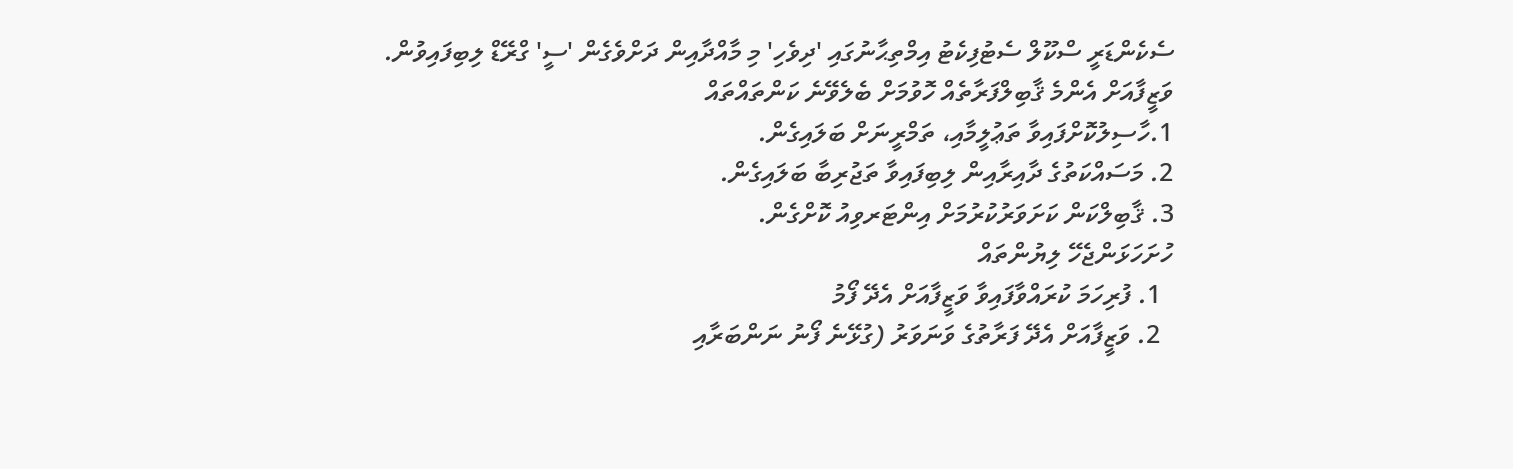ސެކެންޑަރީ ސްކޫލް ސެޓުފިކެޓު އިމްތިޙާނުގައި 'ދިވެހި' މި މާއްދާއިން ދަށްވެގެން 'ސީ' ގްރޭޑް ލިބިފައިވުން.
ވަޒީފާއަށް އެންމެ ޤާބިލްފަރާތެއް ހޮވުމަށް ބެލެވޭނެ ކަންތައްތައް
1.ހާސިލުކޮށްފައިވާ ތަޢުލީމާއި، ތަމްރީނަށް ބަލައިގެން.
2. މަސައްކަތުގެ ދާއިރާއިން ލިބިފައިވާ ތަޖުރިބާ ބަލައިގެން.
3. ޤާބިލްކަން ކަށަވަރުކުރުމަށް އިންޓަރވިއު ކޮށްގެން.
ހުށަހަޅަންޖެހޭ ލިޔުންތައް
  1. ފުރިހަމަ ކުރައްވާފައިވާ ވަޒީފާއަށް އެދޭ ފޯމު
  2. ވަޒީފާއަށް އެދޭ ފަރާތުގެ ވަނަވަރު (ގުޅޭނެ ފޯނު ނަންބަރާއި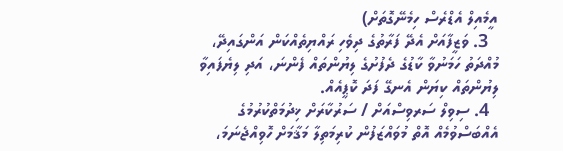އީމެއިލް އެޑްރެސް ހިމެނޭގޮތަށް)
  3. ވަޒީފާއަށް އެދޭ ފަރާތުގެ ދިވެހި ރައްޔިތެއްކަން އަންގައިދޭ، މުއްދަތު ހަމަނުވާ ކާޑުގެ ދެފުށުގެ ލިޔުންތައް ފެންނަ، އަދި ލިޔެފައިވާ ލިޔުންތައް ކިޔަން އެނގޭ ފަދަ ކޮޕީއެއް.
  4. ސިވިލް ސަރވިސްއަށް / ސަރުކާރަށް ޚިދުމަތްކުރުމުގެ އެއްބަސްވުމެއް އޮތް މުވައްޒަފުން ކުރިމަތިލާ މަޤާމަށް ހޮވިއްޖެނަމަ،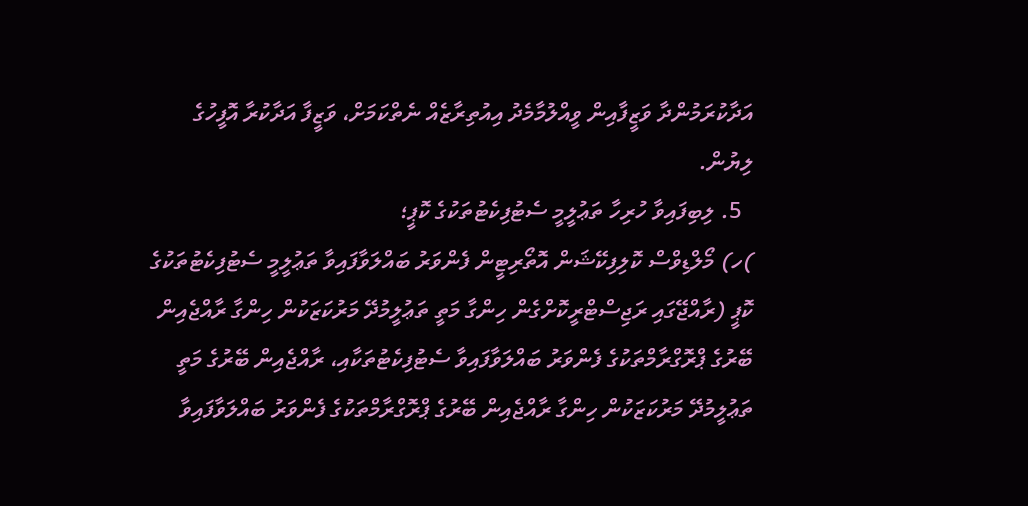އަދާކުރަމުންދާ ވަޒީފާއިން ވީއްލުމާމެދު އިއުތިރާޒެއް ނެތްކަމަށް، ވަޒީފާ އަދާކުރާ އޮފީހުގެ ލިޔުން.
  5. ލިބިފައިވާ ހުރިހާ ތަޢުލީމީ ސެޓުފިކެޓުތަކުގެ ކޮޕީ؛
)ހ) މޯލްޑިވްސް ކޮލިފިކޭޝަން އޮތޯރިޓީން ފެންވަރު ބައްލަވާފައިވާ ތަޢުލީމީ ސެޓުފިކެޓުތަކުގެ ކޮޕީ (ރާއްޖޭގައި ރަޖިސްޓްރީކޮށްގެން ހިންގާ މަތީ ތަޢުލީމުދޭ މަރުކަޒަކުން ހިންގާ ރާއްޖެއިން ބޭރުގެ ޕްރޮގްރާމްތަކުގެ ފެންވަރު ބައްލަވާފައިވާ ސެޓުފިކެޓުތަކާއި، ރާއްޖެއިން ބޭރުގެ މަތީ ތަޢުލީމުދޭ މަރުކަޒަކުން ހިންގާ ރާއްޖެއިން ބޭރުގެ ޕްރޮގްރާމްތަކުގެ ފެންވަރު ބައްލަވާފައިވާ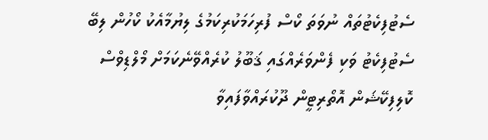ސެޓުފިކެޓުތައް ނުވަތަ ކޯސް ފުރިހަމަކުރިކަމުގެ ލިޔުމާއެކު ކޯހުން ލިބޭ ސެޓުފިކެޓު ވަކި ފެންވަރެއްގައި ޤަބޫލު ކުރެއްވޭނެކަމަށް މޯލްޑިވްސް ކޮލިފިކޭޝަން އޮތޯރިޓީން ދޫކުރައްވާފައިވާ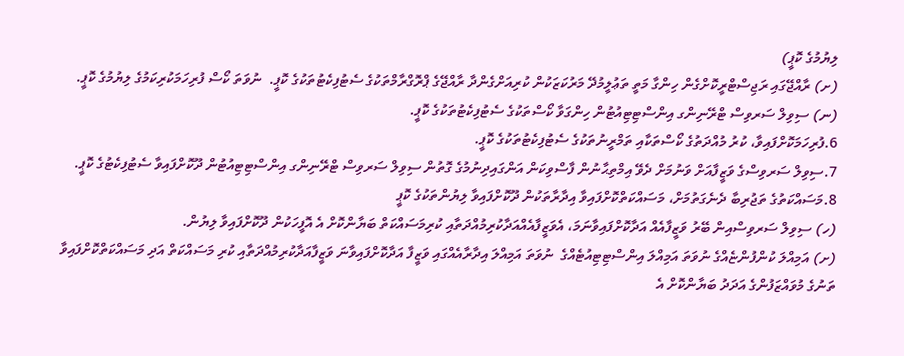ލިޔުމުގެ ކޮޕީ)
(ށ) ރާއްޖޭގައި ރަޖިސްޓްރީކޮށްގެން ހިންގާ މަތީ ތަޢުލީމުދޭ މަރުކަޒަކުން ކުރިއަށްގެންދާ ރާއްޖޭގެ ޕްރޮގްރާމްތަކުގެ ސެޓުފިކެޓުތަކުގެ ކޮޕީ.  ނުވަތަ ކޯސް ފުރިހަމަކުރިކަމުގެ ލިޔުމުގެ ކޮޕީ.
(ނ) ސިވިލް ސަރވިސް ޓްރޭނިންގ އިންސްޓިޓިއުޓުން ހިންގަވާ ކޯސްތަކުގެ ސެޓުފިކެޓުތަކުގެ ކޮޕީ.
6.ފުރިހަމަކޮށްފައިވާ، ކުރު މުއްދަތުގެ ކޯސްތަކާއި ތަމްރީނުތަކުގެ ސެޓުފިކެޓުތަކުގެ ކޮޕީ.
7.ސިވިލް ސަރވިސްގެ ވަޒީފާއަށް ވަނުމަށް ދެވޭ އިމްތިޙާނުން ފާސްވިކަން އަންގައިދިނުމުގެ ގޮތުން ސިވިލް ސަރވިސް ޓްރޭނިންގ އިންސްޓިޓިއުޓުން ދޫކޮށްފައިވާ ސެޓުފިކެޓުގެ ކޮޕީ.
8.މަސައްކަތުގެ ތަޖުރިބާ ދެނެގަތުމަށް، މަސައްކަތްކޮށްފައިވާ އިދާރާތަކުން ދޫކޮށްފައިވާ ލިޔުންތަކުގެ ކޮޕީ
(ހ) ސިވިލް ސަރވިސްއިން ބޭރު ވަޒީފާއެއް އަދާކޮށްފައިވާނަމަ، އެވަޒީފާއެއްއަދާކުރިމުއްދަތާއި ކުރިމަސައްކަތް ބަޔާންކޮށް އެ އޮފީހަކުން ދޫކޮށްފައިވާ ލިޔުން.
(ށ) އަމިއްލަ ކުންފުންޏެއްގެ ނުވަތަ އަމިއްލަ އިންސްޓިޓިއުޓެއްގެ  ނުވަތަ އަމިއްލަ އިދާރާއެއްގައި ވަޒީފާ އަދާކޮށްފައިވާނަ ވަޒީފާއަދާކުރިމުއްދަތާއި ކުރި މަސައްކަތް އަދި މަސައްކަތްކޮށްފައިވާ ތަނުގެ މުވައްޒަފުންގެ އަދަދު ބަޔާންކޮށް އެ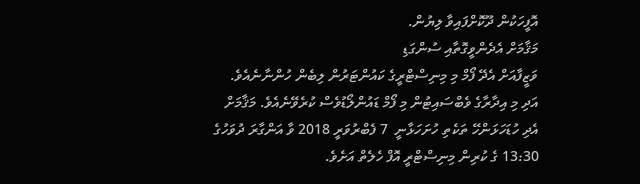އޮފީހަކުން ދޫކޮށްފައިވާ ލިޔުން.
މަޤާމަށް އެދެންވީގޮތާއި ސުންގަޑި
ވަޒީފާއަށް އެދޭ ފޯމް މި މިނިސްޓްރީގެ ކައުންޓަރުން ލިބެން ހުންނާނެއެވެ. އަދި މި އިދާރާގެ ވެބްސައިޓުން މި ފޯމް ޑައުންލޯޑުވެސް ކުރެވޭނެއެވެ. މަޤާމަށް އެދި ހުޑަހަޅަންހޭ ތަކެތި ހުށަހަޅާނީ  7 ފެބްރުވަރީ 2018 ވާ އަންގާރަ ދުވަހުގެ 13:30 ގެ ކުރިން މިނިސްޓްރީ އޮފް ހެލެތް އަށެވެ.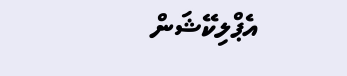އެޕްލިކޭޝަން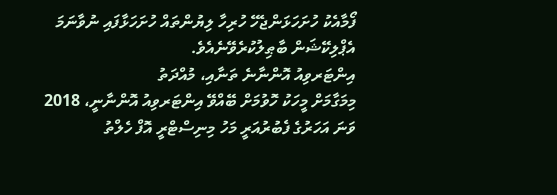ފޯމާއެކު ހުށަހަޅަންޖެހޭ ހުރިހާ ލިޔުންތައް ހުށަހަޅާފައި ނުވާނަމަ އެޕްލިކޭޝަން ބާޠިލުކުރެވޭނެއެވެ.
އިންޓަރވިއު އޮންނާނެ ތަނާއި، މުއްދަތު
މިމަގާމަށް މީހަކު ހޮވުމަށް ބޭއްވޭ އިންޓަރވިއު އޮންނާނީ، 2018 ވަނަ އަހަރުގެ ފެބުރުއަރީ މަހު މިނިސްޓްރީ އޮފް ހެލްތު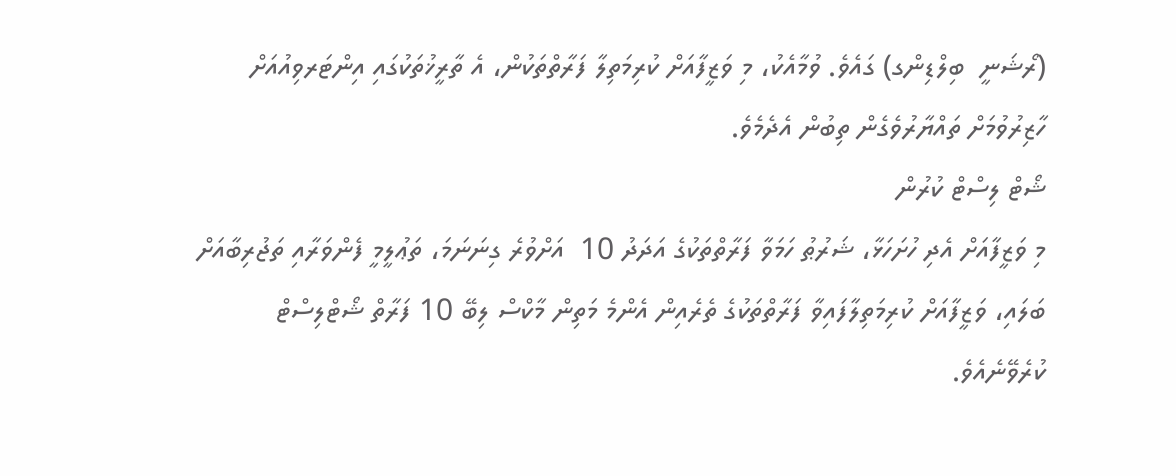(ރޯޝަނީ  ބިލްޑިންގ) ގައެވެ. ވުމާއެކު، މި ވަޒީފާއަށް ކުރިމަތިލާ ފަރާތްތަކުން، އެ ތާރީޚުތަކުގައި އިންޓަރވިއުއަށް ހާޒިރުވުމަށް ތައްޔާރުވެގެން ތިބުން އެދެމެވެ.
ޝޯޓް ލިސްޓް ކުރުން
މި ވަޒީފާއަށް އެދި ހުށަހަޅާ، ޝަރުޠު ހަމަވާ ފަރާތްތަކުގެ އަދަދު 10  އަށްވުރެ ގިނަނަމަ، ތަޢުލީމީ ފެންވަރާއި ތަޖުރިބާއަށް ބަލައި، ވަޒީފާއަށް ކުރިމަތިލާފައިވާ ފަރާތްތަކުގެ ތެރެއިން އެންމެ މަތިން މާކްސް ލިބޭ 10 ފަރާތް ޝޯޓްލިސްޓް ކުރެވޭނެއެވެ.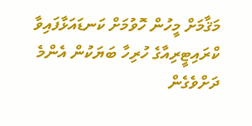މަޤާމަށް މީހުން ހޮވުމަށް ކަނޑައަޅާފައިވާ ކްރައިޓީރިއާގެ ހުރިހާ ބަޔަކުން އެންމެ ދަށްވެގެން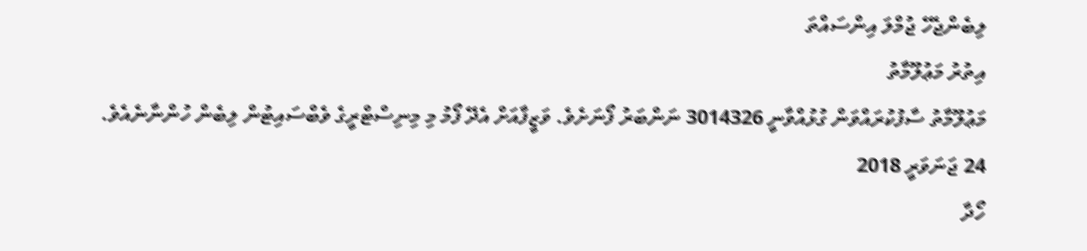ލިބެންޖެހޭ ޖުމްލަ އިންސައްތަ
އިތުރު މަޢުލޫމާތު
މަޢުލޫމާތު ސާފުކުރައްވަން ގުޅުއްވާނީ 3014326 ނަންބަރު ފޯނަށެވެ. ވަޒީފާއަށް އެދޭ ފޯމު މި މިނިސްޓްރީގެ ވެބްސައިޓުން ލިބެން ހުންނާނެއެވެ.
24 ޖަނަވަރީ 2018
ހޯދާ